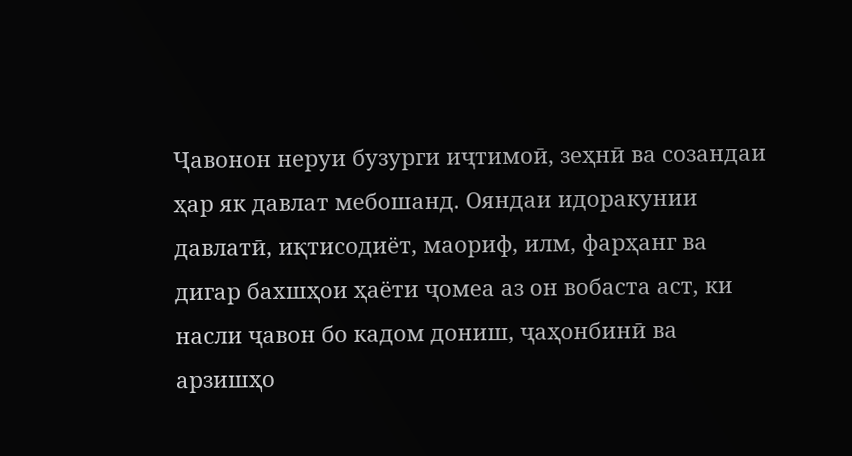Ҷавонон неруи бузурги иҷтимоӣ, зеҳнӣ ва созандаи ҳар як давлат мебошанд. Ояндаи идоракунии давлатӣ, иқтисодиёт, маориф, илм, фарҳанг ва дигар бахшҳои ҳаёти ҷомеа аз он вобаста аст, ки насли ҷавон бо кадом дониш, ҷаҳонбинӣ ва арзишҳо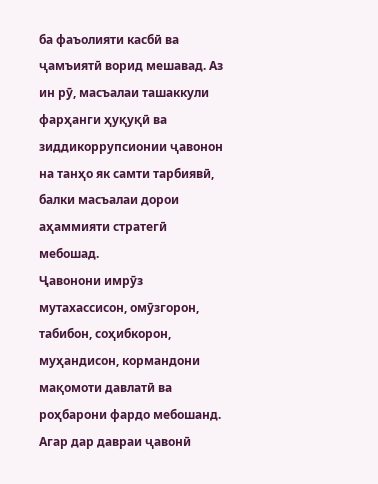ба фаъолияти касбӣ ва ҷамъиятӣ ворид мешавад. Аз ин рӯ, масъалаи ташаккули фарҳанги ҳуқуқӣ ва зиддикоррупсионии ҷавонон на танҳо як самти тарбиявӣ, балки масъалаи дорои аҳаммияти стратегӣ мебошад.
Ҷавонони имрӯз мутахассисон, омӯзгорон, табибон, соҳибкорон, муҳандисон, кормандони мақомоти давлатӣ ва роҳбарони фардо мебошанд. Агар дар давраи ҷавонӣ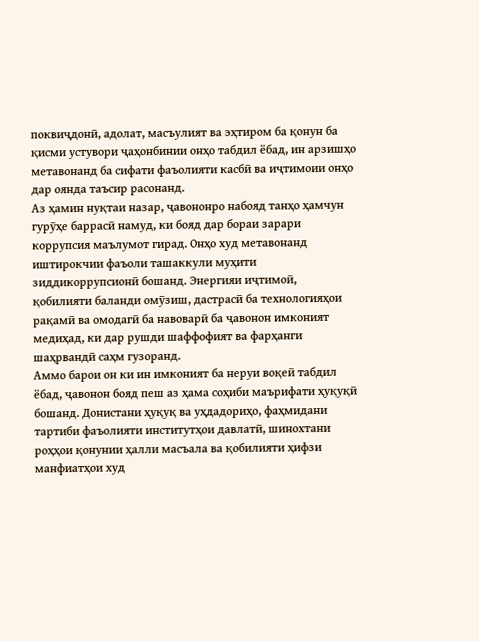поквиҷдонӣ, адолат, масъулият ва эҳтиром ба қонун ба қисми устувори ҷаҳонбинии онҳо табдил ёбад, ин арзишҳо метавонанд ба сифати фаъолияти касбӣ ва иҷтимоии онҳо дар оянда таъсир расонанд.
Аз ҳамин нуқтаи назар, ҷавононро набояд танҳо ҳамчун гурӯҳе баррасӣ намуд, ки бояд дар бораи зарари коррупсия маълумот гирад. Онҳо худ метавонанд иштирокчии фаъоли ташаккули муҳити зиддикоррупсионӣ бошанд. Энергияи иҷтимоӣ, қобилияти баланди омӯзиш, дастрасӣ ба технологияҳои рақамӣ ва омодагӣ ба навоварӣ ба ҷавонон имконият медиҳад, ки дар рушди шаффофият ва фарҳанги шаҳрвандӣ саҳм гузоранд.
Аммо барои он ки ин имконият ба неруи воқеӣ табдил ёбад, ҷавонон бояд пеш аз ҳама соҳиби маърифати ҳуқуқӣ бошанд. Донистани ҳуқуқ ва уҳдадориҳо, фаҳмидани тартиби фаъолияти институтҳои давлатӣ, шинохтани роҳҳои қонунии ҳалли масъала ва қобилияти ҳифзи манфиатҳои худ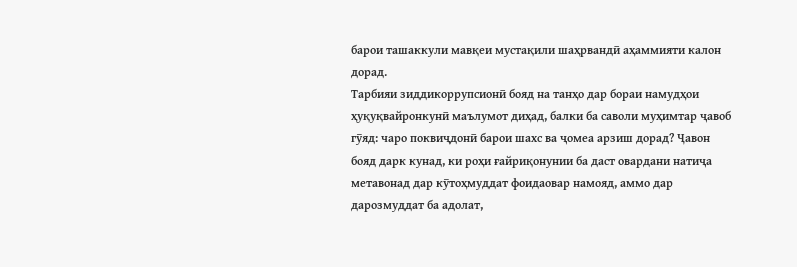барои ташаккули мавқеи мустақили шаҳрвандӣ аҳаммияти калон дорад.
Тарбияи зиддикоррупсионӣ бояд на танҳо дар бораи намудҳои ҳуқуқвайронкунӣ маълумот диҳад, балки ба саволи муҳимтар ҷавоб гӯяд: чаро поквиҷдонӣ барои шахс ва ҷомеа арзиш дорад? Ҷавон бояд дарк кунад, ки роҳи ғайриқонунии ба даст овардани натиҷа метавонад дар кӯтоҳмуддат фоидаовар намояд, аммо дар дарозмуддат ба адолат,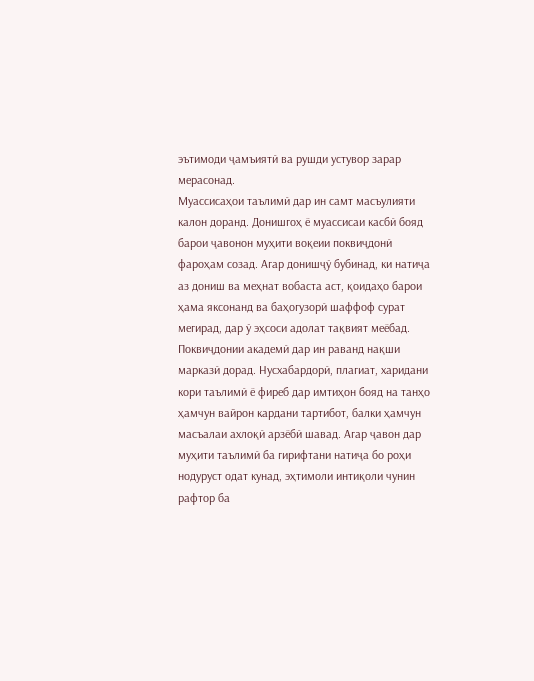эътимоди ҷамъиятӣ ва рушди устувор зарар мерасонад.
Муассисаҳои таълимӣ дар ин самт масъулияти калон доранд. Донишгоҳ ё муассисаи касбӣ бояд барои ҷавонон муҳити воқеии поквиҷдонӣ фароҳам созад. Агар донишҷӯ бубинад, ки натиҷа аз дониш ва меҳнат вобаста аст, қоидаҳо барои ҳама яксонанд ва баҳогузорӣ шаффоф сурат мегирад, дар ӯ эҳсоси адолат тақвият меёбад.
Поквиҷдонии академӣ дар ин раванд нақши марказӣ дорад. Нусхабардорӣ, плагиат, харидани кори таълимӣ ё фиреб дар имтиҳон бояд на танҳо ҳамчун вайрон кардани тартибот, балки ҳамчун масъалаи ахлоқӣ арзёбӣ шавад. Агар ҷавон дар муҳити таълимӣ ба гирифтани натиҷа бо роҳи нодуруст одат кунад, эҳтимоли интиқоли чунин рафтор ба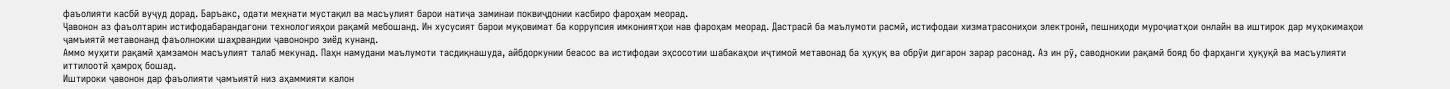фаъолияти касбӣ вуҷуд дорад. Баръакс, одати меҳнати мустақил ва масъулият барои натиҷа заминаи поквиҷдонии касбиро фароҳам меорад.
Ҷавонон аз фаъолтарин истифодабарандагони технологияҳои рақамӣ мебошанд. Ин хусусият барои муқовимат ба коррупсия имкониятҳои нав фароҳам меорад. Дастрасӣ ба маълумоти расмӣ, истифодаи хизматрасониҳои электронӣ, пешниҳоди муроҷиатҳои онлайн ва иштирок дар муҳокимаҳои ҷамъиятӣ метавонанд фаъолнокии шаҳрвандии ҷавононро зиёд кунанд.
Аммо муҳити рақамӣ ҳамзамон масъулият талаб мекунад. Паҳн намудани маълумоти тасдиқнашуда, айбдоркунии беасос ва истифодаи эҳсосотии шабакаҳои иҷтимоӣ метавонад ба ҳуқуқ ва обрӯи дигарон зарар расонад. Аз ин рӯ, саводнокии рақамӣ бояд бо фарҳанги ҳуқуқӣ ва масъулияти иттилоотӣ ҳамроҳ бошад.
Иштироки ҷавонон дар фаъолияти ҷамъиятӣ низ аҳаммияти калон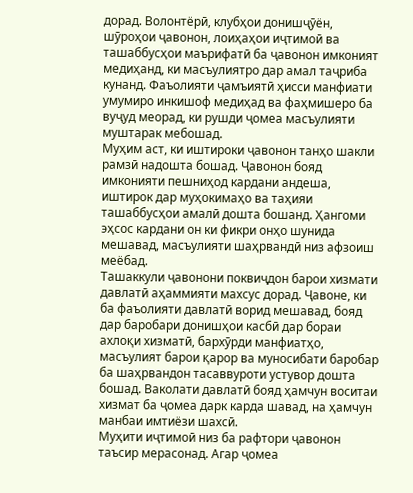дорад. Волонтёрӣ, клубҳои донишҷӯён, шӯроҳои ҷавонон, лоиҳаҳои иҷтимоӣ ва ташаббусҳои маърифатӣ ба ҷавонон имконият медиҳанд, ки масъулиятро дар амал таҷриба кунанд. Фаъолияти ҷамъиятӣ ҳисси манфиати умумиро инкишоф медиҳад ва фаҳмишеро ба вуҷуд меорад, ки рушди ҷомеа масъулияти муштарак мебошад.
Муҳим аст, ки иштироки ҷавонон танҳо шакли рамзӣ надошта бошад. Ҷавонон бояд имконияти пешниҳод кардани андеша, иштирок дар муҳокимаҳо ва таҳияи ташаббусҳои амалӣ дошта бошанд. Ҳангоми эҳсос кардани он ки фикри онҳо шунида мешавад, масъулияти шаҳрвандӣ низ афзоиш меёбад.
Ташаккули ҷавонони поквиҷдон барои хизмати давлатӣ аҳаммияти махсус дорад. Ҷавоне, ки ба фаъолияти давлатӣ ворид мешавад, бояд дар баробари донишҳои касбӣ дар бораи ахлоқи хизматӣ, бархӯрди манфиатҳо, масъулият барои қарор ва муносибати баробар ба шаҳрвандон тасаввуроти устувор дошта бошад. Ваколати давлатӣ бояд ҳамчун воситаи хизмат ба ҷомеа дарк карда шавад, на ҳамчун манбаи имтиёзи шахсӣ.
Муҳити иҷтимоӣ низ ба рафтори ҷавонон таъсир мерасонад. Агар ҷомеа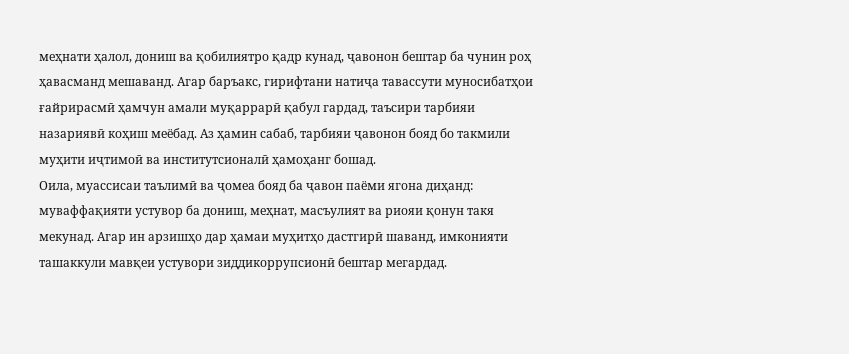меҳнати ҳалол, дониш ва қобилиятро қадр кунад, ҷавонон бештар ба чунин роҳ ҳавасманд мешаванд. Агар баръакс, гирифтани натиҷа тавассути муносибатҳои ғайрирасмӣ ҳамчун амали муқаррарӣ қабул гардад, таъсири тарбияи назариявӣ коҳиш меёбад. Аз ҳамин сабаб, тарбияи ҷавонон бояд бо такмили муҳити иҷтимоӣ ва институтсионалӣ ҳамоҳанг бошад.
Оила, муассисаи таълимӣ ва ҷомеа бояд ба ҷавон паёми ягона диҳанд: муваффақияти устувор ба дониш, меҳнат, масъулият ва риояи қонун такя мекунад. Агар ин арзишҳо дар ҳамаи муҳитҳо дастгирӣ шаванд, имконияти ташаккули мавқеи устувори зиддикоррупсионӣ бештар мегардад.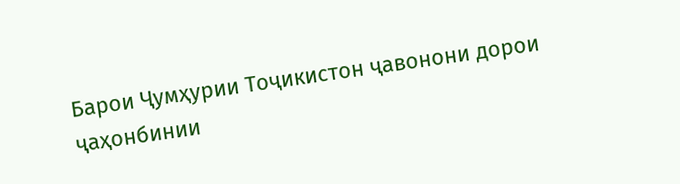Барои Ҷумҳурии Тоҷикистон ҷавонони дорои ҷаҳонбинии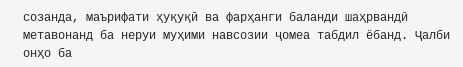созанда, маърифати ҳуқуқӣ ва фарҳанги баланди шаҳрвандӣ метавонанд ба неруи муҳими навсозии ҷомеа табдил ёбанд. Ҷалби онҳо ба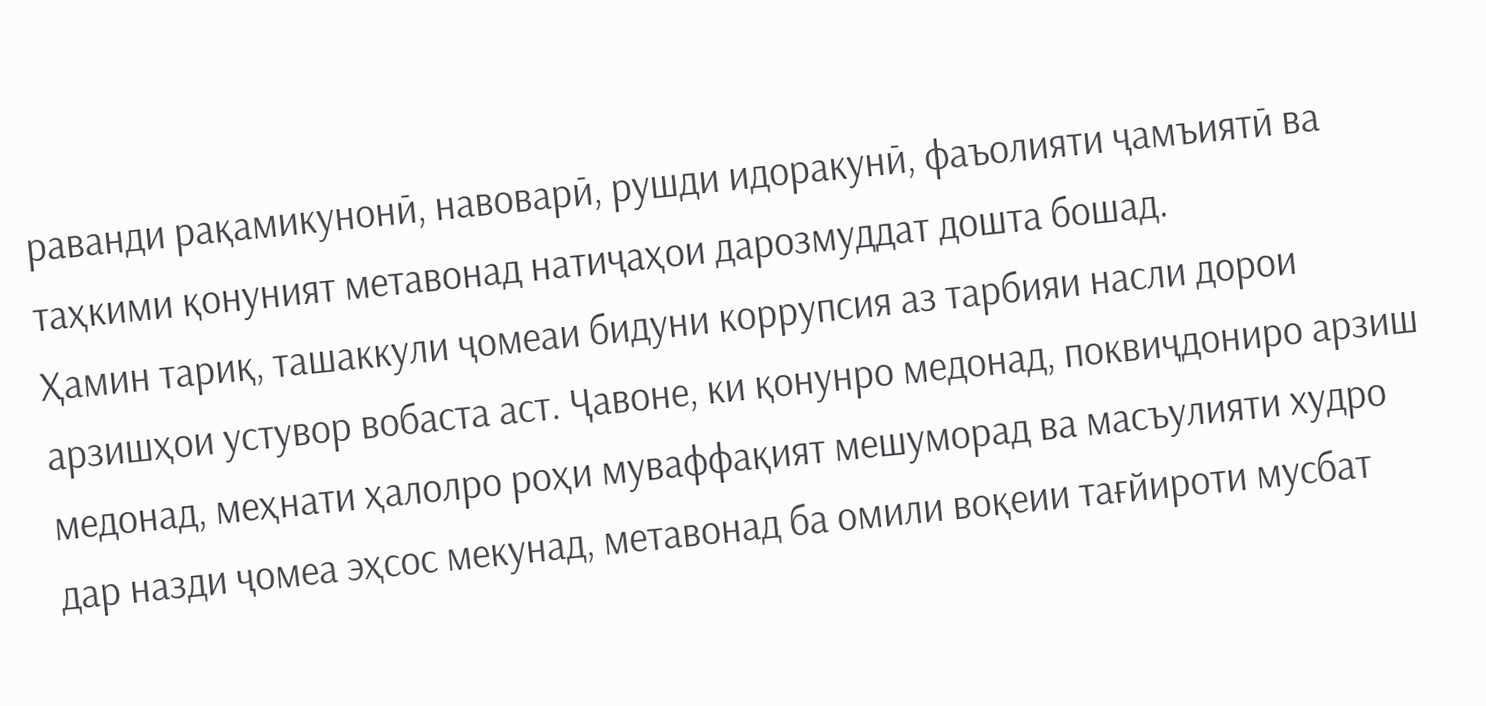раванди рақамикунонӣ, навоварӣ, рушди идоракунӣ, фаъолияти ҷамъиятӣ ва таҳкими қонуният метавонад натиҷаҳои дарозмуддат дошта бошад.
Ҳамин тариқ, ташаккули ҷомеаи бидуни коррупсия аз тарбияи насли дорои арзишҳои устувор вобаста аст. Ҷавоне, ки қонунро медонад, поквиҷдониро арзиш медонад, меҳнати ҳалолро роҳи муваффақият мешуморад ва масъулияти худро дар назди ҷомеа эҳсос мекунад, метавонад ба омили воқеии тағйироти мусбат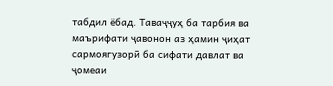табдил ёбад. Таваҷҷуҳ ба тарбия ва маърифати ҷавонон аз ҳамин ҷиҳат сармоягузорӣ ба сифати давлат ва ҷомеаи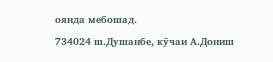оянда мебошад.

734024 ш.Душанбе, кӯчаи А.Дониш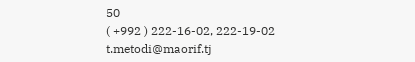50
( +992 ) 222-16-02, 222-19-02
t.metodi@maorif.tj